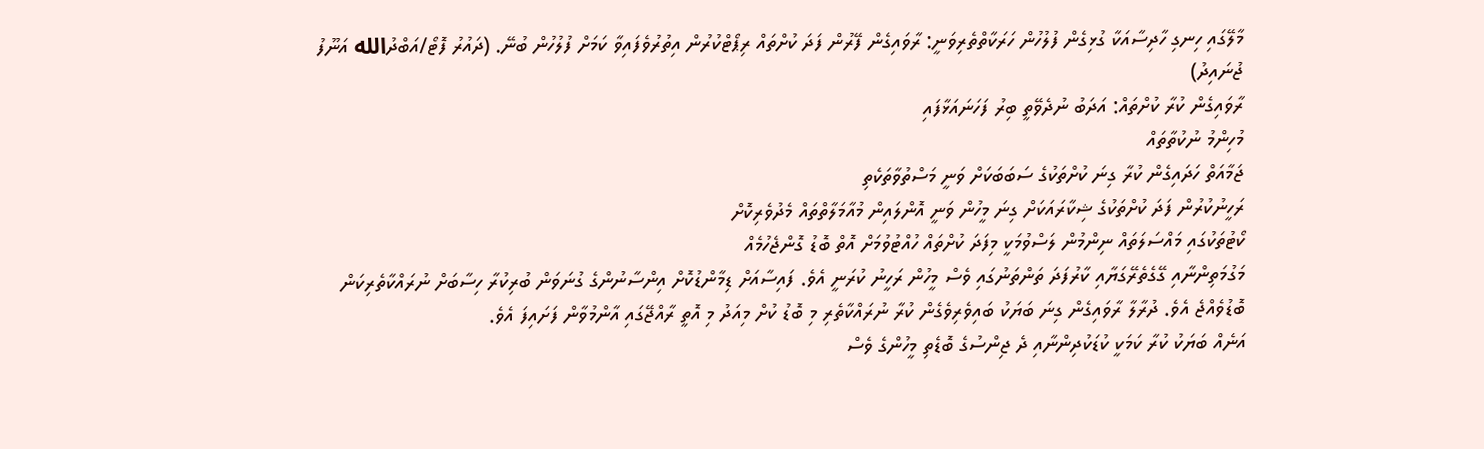މާލޭގައި ހިނގި ހާދިސާއަކާ ގުޅިގެން ފުލުހުން ހަރަކާތްތެރިވަނީ: ރާވައިގެން ފޭރުން ފަދަ ކުށްތައް ރިޕޯޓްކުރުން އިތުރުވެފައިވާ ކަމަށް ފުލުހުން ބުނޭ. (ދައުރު ފޮޓޯ/އަބްދުالله އަނޫފު ޖުނައިދު)
ރާވައިގެން ކުރާ ކުށްތައް: އަދަބު ނުދެވޭތީ ބިރު ފަހަނައަޅާފައި
މުހިންމު ނުކުތާތައް
ޖަމާއަތް ހަދައިގެން ކުރާ ގިނަ ކުށްތަކުގެ ސަބަބަކަށް ވަނީ މަސްތުވާތަކެތި
ރަހީނުކުރުން ފަދަ ކުށްތަކުގެ ޝިކާރައަކަށް ގިނަ މީހުން ވަނީ އޮންލައިން މުއާމަލާތްތައް މެދުވެރިކޮށް
ކޯޓުތަކުގައި މައްސަލަތައް ނިންމުން ލަސްވުމަކީ މިފަދަ ކުށްތައް ހުއްޓުވުމަށް އޮތް ބޮޑު ގޮންޖެހުމެއް
މަގުމަތިންނާއި ގޭގެތެރޭގަޔާއި ކާރުފަދަ ތަންތަނުގައި ވެސް މީހުން ރަހީނު ކުރަނީ އެވެ. ފައިސާއަށް ޑިމާންޑުކޮށް އިންސާނުންގެ ގުނަވަން ބުރިކުރާ ހިސާބަށް ނުރައްކާތެރިކަން ބޮޑުވެއްޖެ އެވެ. ދުރާލާ ރާވައިގެން ގިނަ ބަޔަކު ބައިވެރިވެގެން ކުރާ ނުރައްކާތެރި މި ބޮޑު ކުށް މިއަދު މި އޮތީ ރާއްޖޭގައި އާންމުވާން ފަށައިފަ އެވެ.
އަނެއް ބަޔަކު ކުރާ ކަމަކީ ކުޑަކުދިންނާއި ދެ ޖިންސުގެ ބޮޑެތި މީހުންގެ ވެސް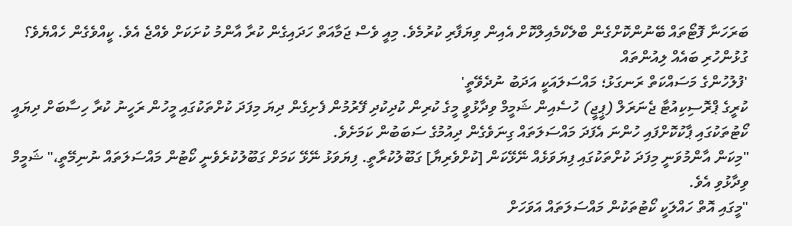ބަރަހަނާ ފޮޓޯތައް ބޭނުންކޮށްގެން ބްލެކްމެއިލްކޮށް އެއިން ވިޔަފާރި ކުރުމެވެ. މިއީ ވެސް ޖަމާއަތް ހަދައިގެން ކުރާ އާންމު ކުށަކަށް ވެއްޖެ އެވެ. ކީއްވެގެން ހެއްޔެވެ؟
ގުޅުންހުރި ބައެއް ލިއުންތައް
'ފުލުހުންގެ މަސައްކަތް ރަނގަޅު؛ މައްސަލައަކީ އަދަބު ނުދެވޭތީ'
ކުރީގެ ޕްރޮސިކިއުޓާ ޖެނަރަލް (ޕީޖީ) ހުސެއިން ޝަމީމް ވިދާޅުވީ މީގެ ކުރިން ކުދިކުދި ފޭރުމުން ފެށިގެން ދިޔަ މިފަދަ ކުށްތަކުގައި މީހުން ރަހީނު ކުރާ ހިސާބަށް ދިޔައީ ކޯޓުތަކުގައި ޕާކުކޮށްފައި ހުންނަ އެފަދަ މައްސަލަތައް ގިނަވެގެން ދިއުމުގެ ސަބަބުން ކަމަށެވެ.
"މިކަން އާންމުވަނީ މިފަދަ ކުށްތަކުގައި ފިޔަވަޅެއް ނޭޅޭކަން [ކުށްވެރިޔާ] ގަބޫލުކުރާތީ. ފިޔަވަޅު ނޭޅޭ ކަމަށް ގަބޫލުކުރެވެނީ ކޯޓުން މައްސަލަތައް ނުނިމޭތީ،" ޝަމީމް ވިދާޅުވި އެވެ.
"މީގައި އޮތް ހައްލަކީ ކޯޓުތަކުން މައްސަލަތައް އަވަހަށް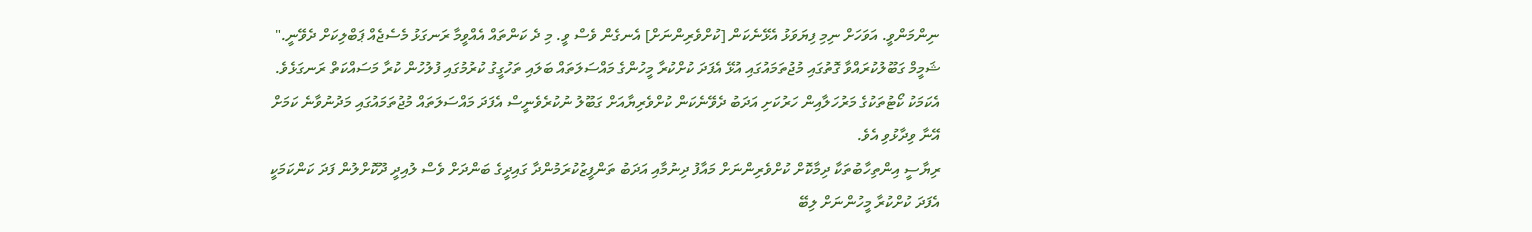ނިންމަންވީ. އަވަހަށް ނިމި ފިޔަވަޅު އެޅޭނެކަން [ކުށްވެރިންނަށް] އެނގެން ވެސް ވީ. މި ދެ ކަންތައް އެއްވީމާ ރަނގަޅު މެސެޖެއް ޕަބްލިކަށް ދެވޭނީ."
ޝަމީމް ގަބޫލުކުރައްވާ ގޮތުގައި މުޖުތަމައުގައި އުޅޭ އެފަދަ ކުށްކުރާ މީހުންގެ މައްސަލަތައް ބަލައި ތަހުގީގު ކުރުމުގައި ފުލުހުން ކުރާ މަސައްކަތް ރަނގަޅެވެ. އެކަމަކު ކޯޓުތަކުގެ މަރުހަލާއިން ހަރުކަށި އަދަބު ދެވޭނެކަން ކުށްވެރިޔާއަށް ގަބޫލު ނުކުރެވެނީސް އެފަދަ މައްސަލަތައް މުޖުތަމައުގައި މަދުނުވާނެ ކަމަށް އޭނާ ވިދާޅުވި އެވެ.
ރިޔާސީ އިންތިހާބުތަކާ ދިމާކޮށް ކުށްވެރިންނަށް މައާފު ދިނުމާއި އަދަބު ތަންފީޒުކުރަމުންދާ ގައިދީގެ ބަންދަށް ވެސް ލުއިދީ ދޫކޮށްލުން ފަދަ ކަންކަމަކީ އެފަދަ ކުށްކުރާ މީހުންނަށް ލިބޭ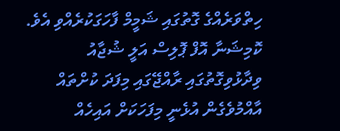ހިތްވަރެއްގެ ގޮތުގައި ޝަމީމް ފާހަގަކުރެއްވި އެވެ.
ކޮމިޝަނާ އޮފް ޕޮލިސް އަލީ ޝުޖާއު ވިދާޅުވިގޮތުގައި ރާއްޖޭގައި މިފަދަ ކުށްތައް އާއްމުވެގެން އުޅެނީ މިފަހަކަށް އައިހެއް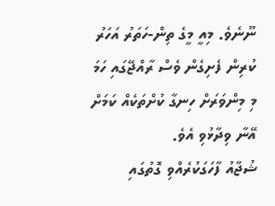ނޫނެވެ. މިއީ މީގެ ތިން-ހަތަރު އަހަރު ކުރިން ފެށިގެން ވެސް ރާއްޖޭގައި ހަމަ މި މިންވަރަށް ހިނގާ ކުށްތަކެއް ކަމަށް އޭނާ ވިދާޅުވި އެވެ.
ޝުޖާއު ފާހަގަކުރެއްވި ގޮތުގައި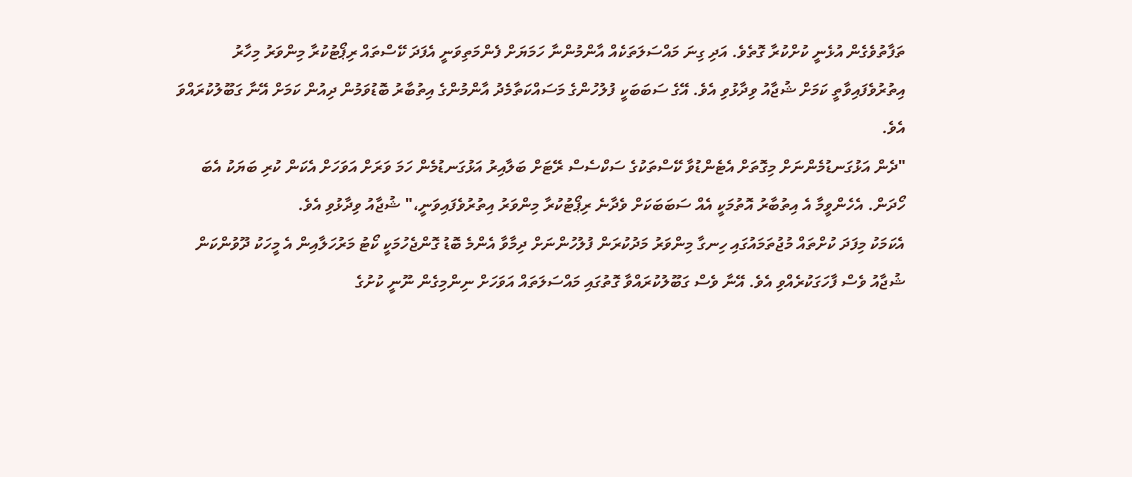ތަފާތުވެގެން އުޅެނީ ކުށްކުރާ ގޮތެވެ. އަދި ގިނަ މައްސަލަތަކެއް އާންމުންނާ ހަމަޔަށް ފެންމަތިވަނީ އެފަދަ ކޭސްތައް ރިޕޯޓުކުރާ މިންވަރު މިހާރު އިތުރުވެފައިވާތީ ކަމަށް ޝުޖާއު ވިދާޅުވި އެވެ. އޭގެ ސަބަބަކީ ފުލުހުންގެ މަސައްކަތާމެދު އާންމުންގެ އިތުބާރު ބޮޑުވަމުން ދިއުން ކަމަށް އޭނާ ގަބޫލުކުރައްވަ އެވެ.
"ދެން އަޅުގަނޑުމެންނަށް މިގޮތަށް އެޓެންޑުވާ ކޭސްތަކުގެ ސަކްސެސް ރޭޓަށް ބަލާއިރު އަޅުގަނޑުމެން ހަމަ ވަރަށް އަވަހަށް އެކަން ކުރި ބަޔަކު އެބަ ހޯދަން. އެހެންވީމާ އެ އިތުބާރު އޮތުމަކީ އެއް ސަބަބަކަށް ވެދާނެ ރިޕޯޓުކުރާ މިންވަރު އިތުރުވެފައިވަނީ،" ޝުޖާއު ވިދާޅުވި އެވެ.
އެކަމަކު މިފަދަ ކުށްތައް މުޖުތަމައުގައި ހިނގާ މިންވަރު މަދުކުރަން ފުލުހުންނަށް ދިމާވާ އެންމެ ބޮޑު ގޮންޖެހުމަކީ ކޯޓު މަރުހަލާއިން އެ މީހަކު ދޫވުންކަން ޝުޖާއު ވެސް ފާހަގަކުރެއްވި އެވެ. އޭނާ ވެސް ގަބޫލުކުރައްވާ ގޮތުގައި މައްސަލަތައް އަވަހަށް ނިންމިގެން ނޫނީ ކުށުގެ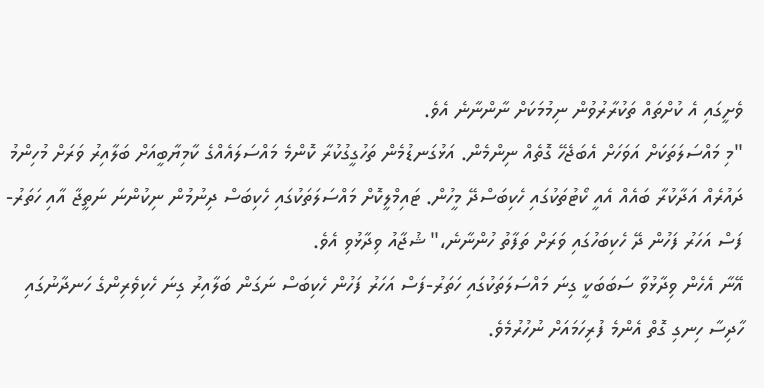ވެށީގައި އެ ކުށްތައް ތަކުރާރުވުން ނިމުމަކަށް ނާންނާނެ އެވެ.
"މި މައްސަލަތަކަށް އަވަހަށް އެބަޖެހޭ ގޮތެއް ނިންމެން. އަޅުގަނޑުމެން ތަހުގީގުކުރާ ކޮންމެ މައްސަލައެއްގެ ކާމިޔާބީއަށް ބަލާއިރު ވަރަށް މުހިންމު ދައުރެއް އަދާކުރާ ބައެއް އެއީ ކޯޓުތަކުގައި ހެކިބަސްދޭ މީހުން. ޓައިމްލީކޮށް މައްސަލަތަކުގައި ހެކިބަސް ދިނުމުން ނިކުންނަ ނަތީޖާ އާއި ހަތަރު-ފަސް އަހަރު ފަހުން ދޭ ހެކިބަހުގައި ވަރަށް ތަފާތު ހުންނާނެ،" ޝުޖާއު ވިދާޅުވި އެވެ.
އޭނާ އެހެން ވިދާޅުވާ ސަބަބަކީ ގިނަ މައްސަލަތަކުގައި ހަތަރު-ފަސް އަހަރު ފަހުން ހެކިބަސް ނަގަން ބަލާއިރު ގިނަ ހެކިވެރިންގެ ހަނދާނުގައި ހާދިސާ ހިނގި ގޮތް އެންމެ ފުރިހަމައަށް ނުހުރުމެވެ.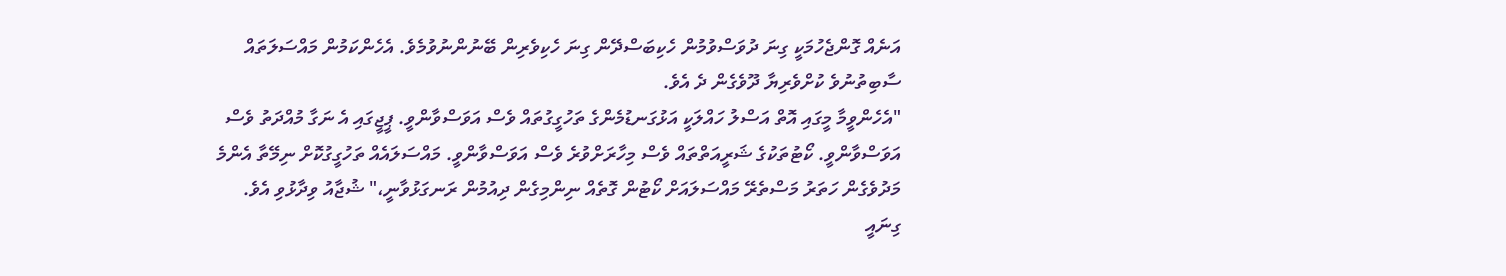އަނެއް ގޮންޖެހުމަކީ ގިނަ ދުވަސްވުމުން ހެކިބަސްދޭން ގިނަ ހެކިވެރިން ބޭނުންނުވުމެވެ. އެހެންކަމުން މައްސަލަތައް ސާބިތުނުވެ ކުށްވެރިޔާ ދޫވެގެން ދެ އެވެ.
"އެހެންވީމާ މީގައި އޮތް އަސްލު ހައްލަކީ އަޅުގަނޑުމެންގެ ތަހުގީގުތައް ވެސް އަވަސްވާންވީ. ޕީޖީގައި އެ ނަގާ މުއްދަތު ވެސް އަވަސްވާންވީ. ކޯޓުތަކުގެ ޝަރީއަތްތައް ވެސް މިހާރަށްވުރެ ވެސް އަވަސްވާންވީ. މައްސަލައެއް ތަހުގީގުކޮށް ނިމޭތާ އެންމެ މަދުވެގެން ހަތަރު މަސްތެރޭ މައްސަލައަށް ކޯޓުން ގޮތެއް ނިންމިގެން ދިއުމުން ރަނގަޅުވާނީ،" ޝުޖާއު ވިދާޅުވި އެވެ.
ގިނައީ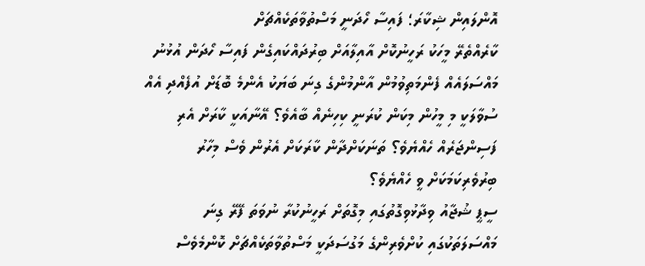އޮންލައިން ޝިކާރަ؛ ފައިސާ ހޯދަނީ މަސްތުވާތަކެއްޗަށް
ކާރެއްތެރޭ މީހަކު ރަހީނުކޮށް އާއިލާއަށް ބިރުދައްކައިގެން ފައިސާ ހޯދަން އުޅުނު މައްސަލައެއް ފެންމަތިވުމުން އާންމުންގެ ގިނަ ބަޔަކު އެންމެ ބޮޑަށް އުފެއްދި އެއް ސުވާލަކީ މި މީހުން މިކަން ކުރަނީ ކިހިނެއް ބާއެވެ؟ އޭނާއަކީ ކާރަށް އެރި ފަސިންޖަރެއް ހެއްޔެވެ؟ ތަނަކަށްދާން ކާރަކަށް އެރުން ވެސް މިހާރު ބިރުވެރިކަމަކަށް ވީ ހެއްޔެވެ؟
ސީޕީ ޝުޖާއު ވިދާޅުވިގޮތުގައި މިގޮތަށް ރަހީނުކުރާ ނުވަތަ ފޭރޭ ގިނަ މައްސަލަތަކުގައި ކުށްވެރިންގެ މަގުސަދަކީ މަސްތުވާތަކެއްޗަށް ކޮންމެވެސް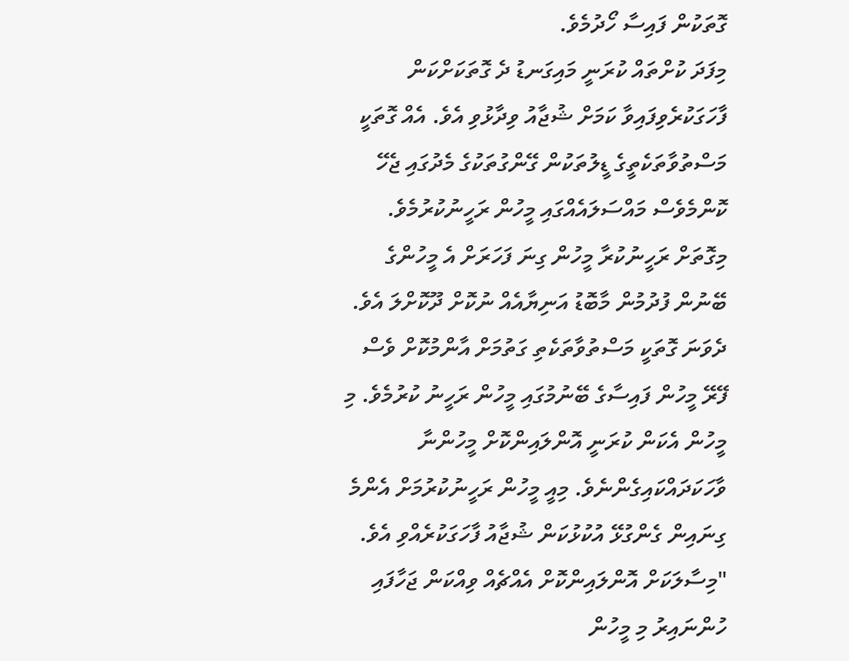ގޮތަކުން ފައިސާ ހޯދުމެވެ.
މިފަދަ ކުށްތައް ކުރަނީ މައިގަނޑު ދެ ގޮތަކަށްކަން ފާހަގަކުރެވިފައިވާ ކަމަށް ޝުޖާއު ވިދާޅުވި އެވެ. އެއް ގޮތަކީ މަސްތުވާތަކެތީގެ ޑީލުތަކުން ގޭންގުތަކުގެ މެދުގައި ޖެހޭ ކޮންމެވެސް މައްސަލައެއްގައި މީހުން ރަހީނުކުރުމެވެ. މިގޮތަށް ރަހީނުކުރާ މީހުން ގިނަ ފަހަރަށް އެ މީހުންގެ ބޭނުން ފުދުމުން މާބޮޑު އަނިޔާއެއް ނުކޮށް ދޫކޮށްލަ އެވެ.
ދެވަނަ ގޮތަކީ މަސްތުވާތަކެތި ގަތުމަށް އާންމުކޮށް ވެސް ފޭރޭ މީހުން ފައިސާގެ ބޭނުމުގައި މީހުން ރަހީނު ކުރުމެވެ. މި މީހުން އެކަން ކުރަނީ އޮންލައިންކޮށް މީހުންނާ ވާހަކަދައްކައިގެންނެވެ. މިއީ މީހުން ރަހީނުކުރުމަށް އެންމެ ގިނައިން ގެންގުޅޭ އުކުޅުކަން ޝުޖާއު ފާހަގަކުރެއްވި އެވެ.
"މިސާލަކަށް އޮންލައިންކޮށް އެއްޗެއް ވިއްކަން ޖަހާފައި ހުންނައިރު މި މީހުން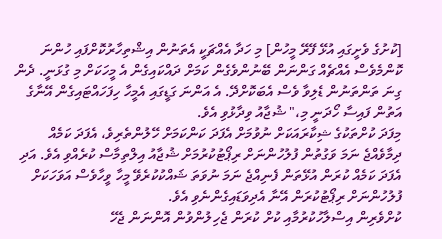[ކުށުގެ ވެށީގައި އުޅޭ ފޭރޭ މީހުން] މި ހަދާ އެއްޗަކީ އެތަނުން އިޝްތިހާރުކޮށްފައި ހުންނަ ކޮންމެވެސް އެއްޗެއް ގަންނަން ބޭނުންވެގެން ކަމަށް ދައްކައިގެން އެ މީހަކަށް މި ގުޅަނީ. ދެން ގިނަ ތަންތަނުން ޑެލިވާ ވެސް އެބަކޮށްދޭ. އެ އަންނަ ގަޑީގައި އެމީހާ ހިފަހައްޓައިގެން އޭނާގެ އަތުން ފައިސާ ހޯދަނީ މި،" ޝުޖާއު ވިދާޅުވި އެވެ.
މިފަދަ ކުށްތަކުގެ ޝިކާރައަކަށް ނުވުމަށް އެފަދަ ކަންކަމަށް ހޭލުންތެރިވެ، އެފަދަ ކަމެއް ދިމާވެއްޖެ ނަމަ ވަގުތުން ފުލުހުންނަށް ރިޕޯޓުކުރުމަށް ޝުޖާއު އިލްތިމާސް ކުރެއްވި އެވެ. އަދި އެފަދަ ކަމެއް ކުރަން އުޅޭތަން ފެނިއްޖެ ނަމަ ނުވަތަ ޝައްކުކުރެވޭ މީހާ ވީހާވެސް އަވަހަކަށް ފުލުހުންނަށް ރިޕޯޓުކުރަން އޭނާ އެދިވަޑައިގެންނެވި އެވެ.
ކުށްވެރިން އިސްލާހުކުރުމާއި ކުށް ކުރަން ޖެހިލުންވުން އޮންނަން ޖެހޭ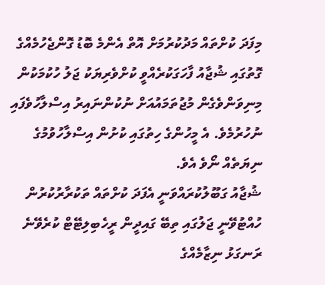މިފަދަ ކުށްތައް މަދުކުރުމަށް އޮތް އެންމެ ބޮޑު ގޮންޖެހުމެއްގެ ގޮތުގައި ޝުޖާއު ފާހަގަކުރެއްވީ ކުށްވެރިޔަކު ޖަލު ހުކުމަކުން މިނިވަންވެގެން މުޖުތަމައުއަށް ނުކުންނައިރު އިސްލާހުވެފައި ނުހުރުމެވެ. އެ މީހުންގެ ހިތުގައި ކުށުން އިސްލާހުވުމުގެ ނިޔަތެއް ނޯވެ އެވެ.
ޝުޖާއު ގަބޫލުކުރައްވަނީ އެފަދަ ކުށްތައް ތަކުރާރުކުރުން ހުއްޓުވޭނީ ޖަލުގައި ތިބޭ ގައިދީން ރީހެބިލިޓޭޓް ކުރެވޭނެ ރަނގަޅު ނިޒާމެއްގެ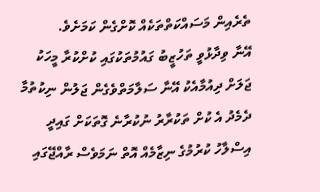ތެރެއިން މަސައްކަތްތަކެއް ކޮށްގެން ކަމަށެވެ.
އޭނާ ވިދާޅުވީ ތަހުޒީބު ގައުމުތަކުގައި ކުށްކުރާ މީހަކު ޖަލަށް ދިއުމާއެކު އޭނާ ސަލާމަތްވެގެން ޖަލުން ނިކުތުމާ ދެމެދު އެ ކުށް ތަކުރާރު ނުކުރާނެ ގޮތަކަށް ގައިދީ އިސްލާހު ކުރުމުގެ ނިޒާމެއް އޮތް ނަމަވެސް ރާއްޖޭގައި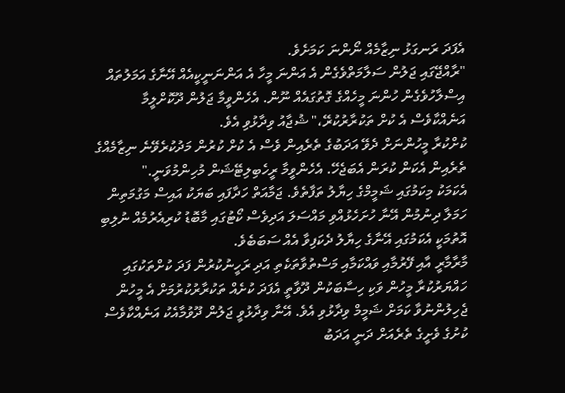އެފަދަ ރަނގަޅު ނިޒާމެއް ނޯންނަ ކަމަށެވެ.
"ރާއްޖޭގައި ޖަލުން ސަލާމަތްވެގެން އެ އަންނަ މީހާ އެ އަންނަނީކީއެއް އޭނާގެ އަމަލުތައް އިސްލާހުވެގެން ހުންނަ މީހެއްގެ ގޮތުގައެއް ނޫން. އެހެންވީމާ ޖަލުން ދޫކޮށްލީމާ އަނެއްކާވެސް އެ ކުށް ތަކުރާރުކުރޭ،" ޝުޖާއު ވިދާޅުވި އެވެ.
ކުށްކުރާ މީހުންނަށް ދެވޭ އަދަބުގެ ތެރެއިން ވެސް އެ ކުށް ކުރުން މަދުކުރެވޭނެ ނިޒާމެއްގެ ތެރެއިން އެކަން ކުރަން އެބަޖެހޭ. އެހެންވީމާ ރީހެބިލިޓޭޝަން މުހިންމުވަނީ."
އެކަމަކު މިކަމުގައި ޝަމީމްގެ ހިޔާލު ތަފާތެވެ. ޖަމާއަތް ހަދާފައި ބަޔަކު އައިސް މަގުމަތިން ހަމަލާ ދިނުމުން އޭނާ ހުށަހެޅުއްވި މައްސަލަ އަދިވެސް ކޯޓުގައި މާބޮޑު ކުރިއެރުމެއް ނުލިބި އޮތުމަކީ އެކަމުގައި އޭނާގެ ހިޔާލު ދެކަފިވާ އެއް ސަބަބެވެ.
މާރާމާރީ އާއި ފޭރުމާއި ވައްކަމާއި މަސްތުވާތަކެތި އަދި ރަހީނުކުރުން ފަދަ ކުށްތަކުގައި ހައްޔަރުކުރާ މީހުން ވަކި ހިސާބަކުން ދޫވާތީ އެފަދަ ކުށެއް ތަކުރާރުކުރުމަށް އެ މީހުން ޖެހިލުންނުވާ ކަމަށް ޝަމީމް ވިދާޅުވި އެވެ. އޭނާ ވިދާޅުވީ ޖަލުން ދޫވުމާއެކު އަނެއްކާވެސް ކުށުގެ ވެށީގެ ތެރެއަށް ދަނީ އަދަބު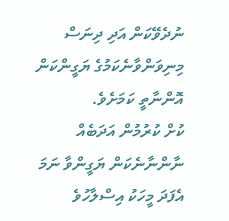ނުދެވޭކަން އަދި ދިނަސް މިނިވަންވާނެކަމުގެ ޔަގީންކަން އޮންނާތީ ކަމަށެވެ.
ކުށް ކުރުމުން އަދަބެއް ނާންނާނެކަން ޔަގީންވާ ނަމަ އެފަދަ މީހަކު އިސްލާހުވެ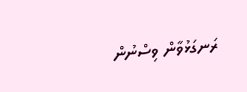ރަނގަޅުވާން ވިސްނުން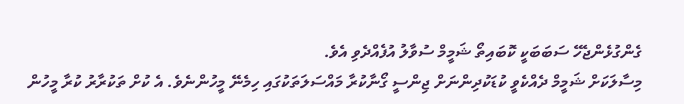ގެންގުޅެންޖެހޭ ސަބަބަކީ ކޮބައިތޯ ޝަމީމް ސުވާލު އުފެއްދެވި އެވެ.
މިސާލަކަށް ޝަމީމް ދެއްކެވީ ކުޑަކުދިންނަށް ޖިންސީ ގޯނާކުރާ މައްސަލަތަކުގައި ހިމެނޭ މީހުންނެވެ. އެ ކުށް ތަކުރާރު ކުރާ މީހުން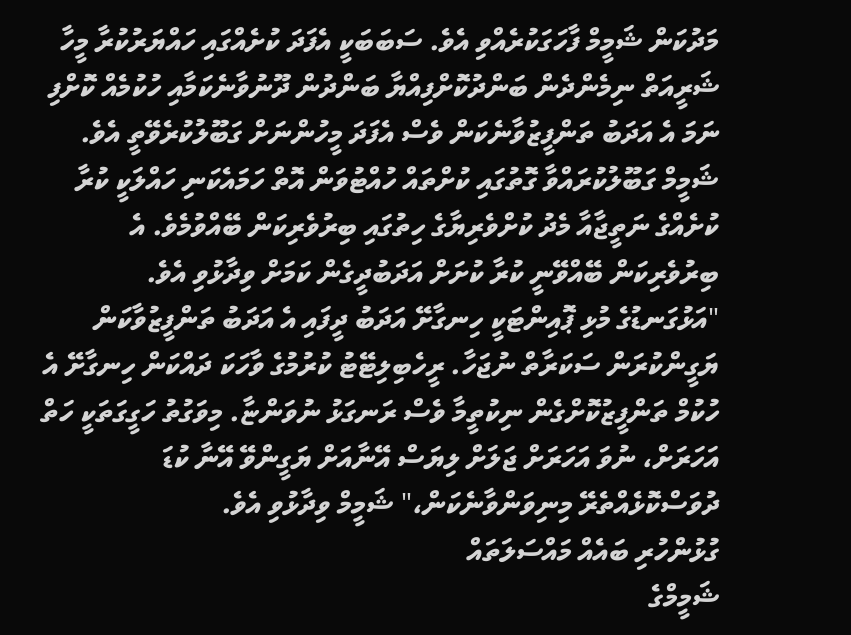މަދުކަން ޝަމީމް ފާހަގަކުރެއްވި އެވެ. ސަބަބަކީ އެފަދަ ކުށެއްގައި ހައްޔަރުކުރާ މީހާ ޝަރީއަތް ނިމެންދެން ބަންދުކޮށްފިއްޔާ ބަންދުން ދޫނުވާނެކަމާއި ހުކުމެއް ކޮށްފި ނަމަ އެ އަދަބު ތަންފީޒުވާނެކަން ވެސް އެފަދަ މީހުންނަށް ގަބޫލުކުރެވޭތީ އެވެ.
ޝަމީމް ގަބޫލުކުރައްވާ ގޮތުގައި ކުށްތައް ހުއްޓުވަން އޮތް ހަމައެކަނި ހައްލަކީ ކުރާ ކުށެއްގެ ނަތީޖާއާ މެދު ކުށްވެރިޔާގެ ހިތުގައި ބިރުވެރިކަން ބޭއްވުމެވެ. އެ ބިރުވެރިކަން ބޭއްވޭނީ ކުރާ ކުށަށް އަދަބުދީގެން ކަމަށް ވިދާޅުވި އެވެ.
"އަޅުގަނޑުގެ މުޅި ޕޮއިންޓަކީ ހިނގާށޭ އަދަބު ދީފައި އެ އަދަބު ތަންފީޒުވާކަން ޔަގީންކުރަން ސަކަރާތް ނުޖަހާ. ރީހެބިލިޓޭޓު ކުރުމުގެ ވާހަކަ ދައްކަން ހިނގާށޭ އެ ހުކުމް ތަންފީޒުކޮށްގެން ނިކުތީމާ ވެސް ރަނގަޅު ނުވަންޏާ. މިވަގުތު ހަގީގަތަކީ ހަތް އަހަރަށް، ނުވަ އަހަރަށް ޖަލަށް ލިޔަސް އޭނާއަށް ޔަގީންވޭ އޭނާ ކުޑަ ދުވަސްކޮޅެއްތެރޭ މިނިވަންވާނެކަން،" ޝަމީމް ވިދާޅުވި އެވެ.
ގުޅުންހުރި ބައެއް މައްސަލަތައް
ޝަމީމްގެ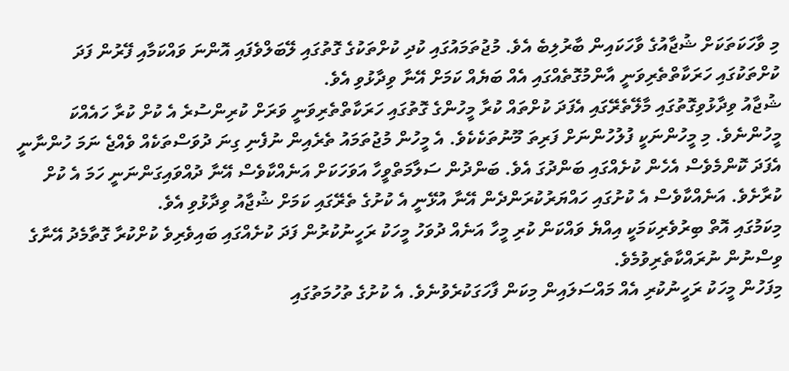މި ވާހަކަތަކަށް ޝުޖާއުގެ ވާހަކައިން ބާރުލިބެ އެވެ. މުޖުތަމައުގައި ކުދި ކުށްތަކުގެ ގޮތުގައި ލޭބަލްވެފައި އޮންނަ ވައްކަމާއި ފޭރުން ފަދަ ކުށްތަކުގައި ހަރަކާތްތެރިވަނީ އާންމުގޮތެއްގައި އެއް ބަޔެއް ކަމަށް އޭނާ ވިދާޅުވި އެވެ.
ޝުޖާއު ވިދާޅުވިގޮތުގައި މާލޭތެރޭގައި އެފަދަ ކުށްތައް ކުރާ މީހުންގެ ގޮތުގައި ހަރަކާތްތެރިވަނީ ވަރަށް ކުރިންސުރެ އެ ކުށް ކުރާ ހައެއްކަ މީހުންނެވެ. މި މީހުންނަކީ ފުލުހުންނަށް ފަރިތަ މޫނުތަކެކެވެ. އެ މީހުން މުޖުތަމައު ތެރެއިން ނުފެނި ގިނަ ދުވަސްތަކެއް ވެއްޖެ ނަމަ ހުންނާނީ އެފަދަ ކޮންމެވެސް އެހެން ކުށެއްގައި ބަންދުގަ އެވެ. ބަންދުން ސަލާމަތްވީހާ އަވަހަކަށް އަނެއްކާވެސް އޭނާ ދުއްވައިގަންނަނީ ހަމަ އެ ކުށް ކުރާށެވެ. އަނެއްކާވެސް އެ ކުށުގައި ހައްޔަރުކުރަންދެން އޭނާ އުޅޭނީ އެ ކުށުގެ ތެރޭގައި ކަމަށް ޝުޖާއު ވިދާޅުވި އެވެ.
މިކަމުގައި އޮތް ބިރުވެރިކަމަކީ އިއްޔެ ވައްކަން ކުރި މީހާ އަނެއް ދުވަހު މީހަކު ރަހީނުކުރުން ފަދަ ކުށެއްގައި ބައިވެރިވެ ކުށްކުރާ ގޮތާމެދު އޭނާގެ ވިސްނުން ނުރައްކާތެރިވުމެވެ.
މިފަހުން މީހަކު ރަހީނުކުރި އެއް މައްސަލައިން މިކަން ފާހަގަކުރެވުނެވެ. އެ ކުށުގެ ތުހުމަތުގައި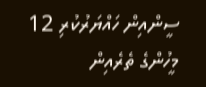ސީންއިން ހައްޔަރުކުރި 12 މީހުންގެ ތެރެއިން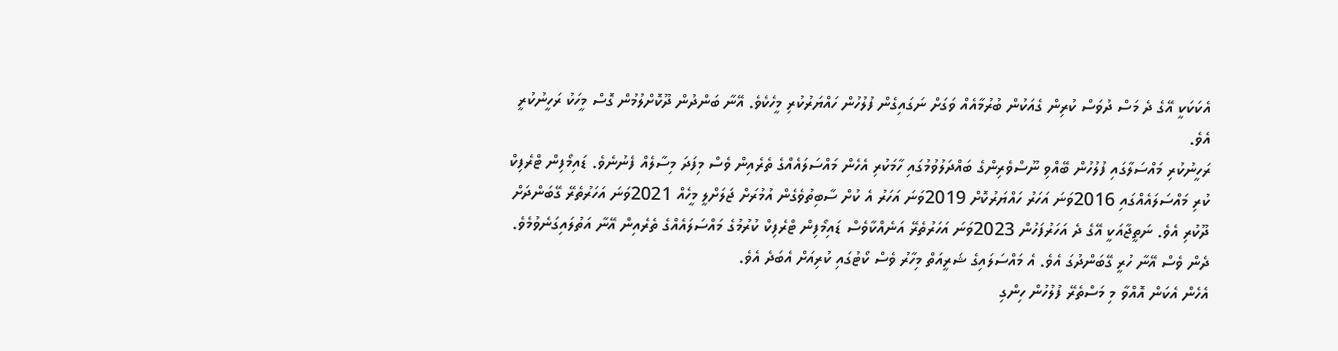އެކަކަކީ އޭގެ ދެ މަސް ދުވަސް ކުރިން ގެއަކުން ބުރުމާއެއް ވަގަށް ނަގައިގެން ފުލުހުން ހައްޔަރުކުރި މީހެކެވެ. އޭނާ ބަންދުން ދޫކޮށްލުމުން ގޮސް މީހަކު ރަހީނުކުރީ އެވެ.
ރަހީނުކުރި މައްސަލާގައި ފުލުހުން ބޭއްވި ނޫސްވެރިންގެ ބައްދަލުވުމުގައި ހާމަކުރި އެހެން މައްސަލައެއްގެ ތެރެއިން ވެސް މިފަދަ މިސާލެއް ފެނުނެވެ. ޑައިމޯފިން ޓްރެފިކް ކުރި މައްސަލައެއްގައި 2016ވަނަ އަހަރު ހައްޔަރުކޮށް 2019ވަނަ އަހަރު އެ ކުށް ސާބިތުވެގެން އުމުރަށް ޖަލަށްލީ މީހެއް 2021ވަނަ އަހަރުތެރޭ ގޭބަންދަށް ދޫކުރި އެވެ. ނަތީޖާއަކީ އޭގެ ދެ އަހަރުފަހުން 2023ވަނަ އަހަރުތެރޭ އަނެއްކާވެސް ޑައިމޯފިން ޓްރެފިކް ކުރުމުގެ މައްސަލައެއްގެ ތެރެއިން އޭނާ އަތުލައިގަނެވުމެވެ. ދެން ވެސް އޭނާ ހުރީ ގޭބަންދުގަ އެވެ. އެ މައްސަލައިގެ ޝަރީއަތް މިހާރު ވެސް ކޯޓުގައި ކުރިއަށް އެބަދެ އެވެ.
އެހެން އެކަން އޮއްވާ މި މަސްތެރޭ ފުލުހުން ހިންގި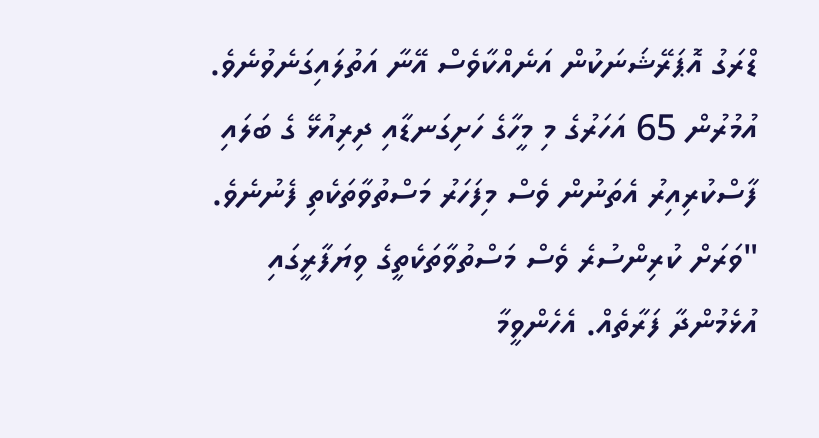ޑްރަގު އޮޕަރޭޝަނަކުން އަނެއްކާވެސް އޭނާ އަތުލައިގަނެވުނެވެ. އުމުރުން 65 އަހަރުގެ މި މީހާގެ ހަށިގަނޑާއި ދިރިއުޅޭ ގެ ބަލައި ފާސްކުރިއިރު އެތަނުން ވެސް މިފަހަރު މަސްތުވާތަކެތި ފެނުނެވެ.
"ވަރަށް ކުރިންސުރެ ވެސް މަސްތުވާތަކެތީގެ ވިޔަފާރީގައި އުޅެމުންދާ ފަރާތެއް. އެހެންވީމާ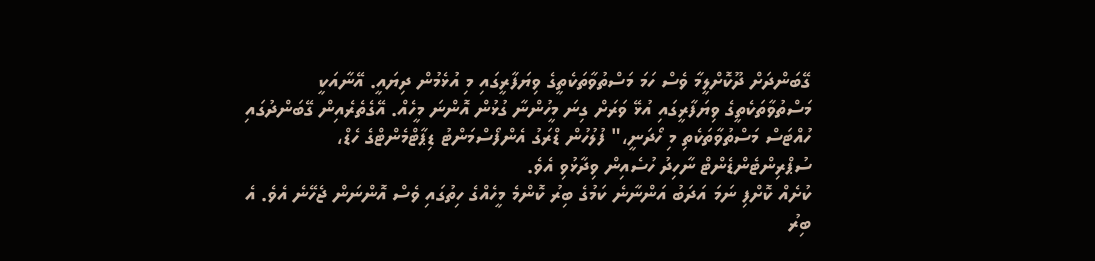ގޭބަންދަށް ދޫކޮށްލީމާ ވެސް ހަމަ މަސްތުވާތަކެތީގެ ވިޔަފާރީގައި މި އުޅެމުން ދިޔައީ. އޭނާއަކީ މަސްތުވާތަކެތީގެ ވިޔަފާރީގައި އުޅޭ ވަރަށް ގިނަ މީހުންނާ ގުޅުން އޮންނަ މީހެއް. އޭގެތެރެއިން ގޭބަންދުގައި ހުއްޓަސް މަސްތުވާތަކެތި މި ހޯދަނީ،" ފުލުހުން ޑްރަގު އެންފޯސްމަންޓު ޑިޕާޓްމެންޓްގެ ހެޑް، ސުޕްރިންޓެންޑެންޓް ނާހިދު ހުސެއިން ވިދާޅުވި އެވެ.
ކުށެއް ކޮށްފި ނަމަ އަދަބު އަންނާނެ ކަމުގެ ބިރު ކޮންމެ މީހެއްގެ ހިތުގައި ވެސް އޮންނަން ޖެހޭނެ އެވެ. އެ ބިރު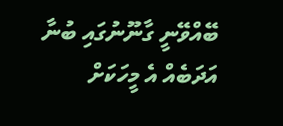ބޭއްވޭނީ ގާނޫނުގައި ބުނާ އަދަބެއް އެ މީހަކަށް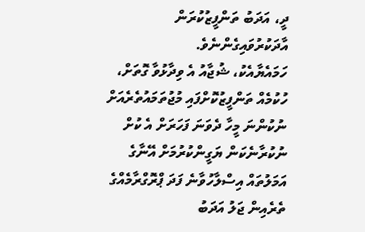ދީ، އަދަބު ތަންފީޒުކުރަން އާދަކުރުވައިގެންނެވެ.
ހަމައެޔާއެކު، ޝުޖާއު އެ ވިދާޅުވާ ގޮތަށް، ހުކުމެއް ތަންފީޒުކޮށްފައި މުޖުތަމައުތެރެއަށް ނުކުންނަ މީހާ ދެވަނަ ފަހަރަށް އެ ކުށް ނުކުރާނެކަން ޔަގީންކުރުމަށް އޭނާގެ އަމަލުތައް އިސްލާހުވާނެ ފަދަ ޕްރޮގްރާމެއްގެ ތެރެއިން ޖަލު އަދަބު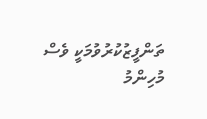ތަންފީޒުކުރުވުމަކީ ވެސް މުހިންމު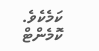ކަމެކެވެ.
ކޮމެންޓް